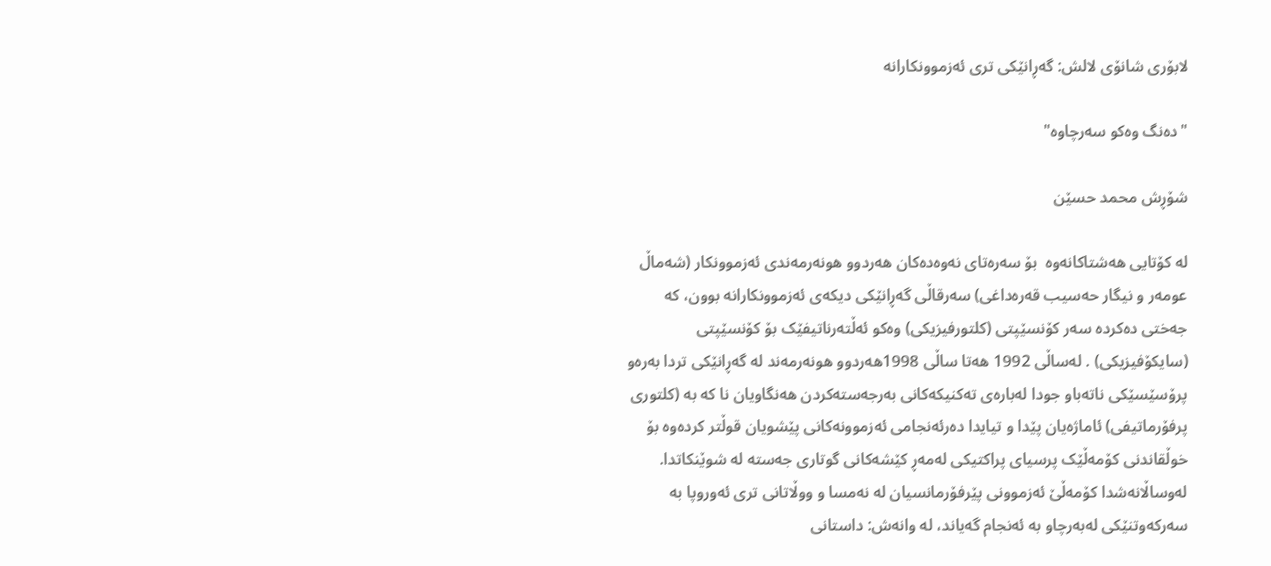لابۆری شانۆی لالش: گه‌ڕانێکی تری ئه‌زموونکارانه

"ده‌نگ وه‌کو سه‌رچاوه‌"

شۆڕش محمد حسێن

له‌ كۆتایی هه‌شتاكانه‌‌وه  بۆ سه‌ره‌تای‌ نه‌وه‌ده‌كان هه‌ردوو هونه‌رمه‌ندی ئه‌زموونکار (شه‌ماڵ عومه‌ر و نیگار حه‌سیب قه‌ره‌داغی) سه‌رقاڵی گه‌ڕانێکی دیکه‌ی ئه‌زموونکارانه‌ بوون، که جه‌ختی ده‌کرده‌ سه‌ر کۆنسێپتی (کلتورفیزیکی) وه‌کو ئه‌ڵته‌رناتیفێک بۆ کۆنسێپتی (سایکۆفیزیکی‌) . له‌ساڵی‌ 1992 هه‌تا ساڵی‌ 1998هه‌ردوو هونه‌رمه‌ند له‌ گه‌ڕانێکی تر‌دا به‌‌ره‌و پرۆسێسێکی ناته‌باو جودا له‌باره‌ی‌ ته‌كنیكه‌كانی‌ به‌رجه‌سته‌كردن هه‌نگاویان نا كه‌ به‌ (کلتوری پرفۆرماتیفی) ئاماژه‌یان پێدا و تیایدا ده‌رئه‌نجامی ئه‌زموونه‌کانی پێشویان قوڵتر کرده‌وه‌ بۆ خوڵقاندنی کۆمه‌ڵێک پرسیای پراکتیکی له‌مه‌ڕ کێشه‌کانی‌ گوتاری‌ جه‌سته‌ له‌ شوێنكاتدا. له‌وساڵانه‌شدا کۆمه‌ڵێ ئه‌زموونی پێرفۆرمانسیان له‌ نه‌مسا و ووڵاتانی تری ئه‌وروپا به سه‌رکه‌وتنێکی له‌به‌رچاو به‌ ئه‌نجام گه‌یاند، له‌ وانه‌ش: داستانی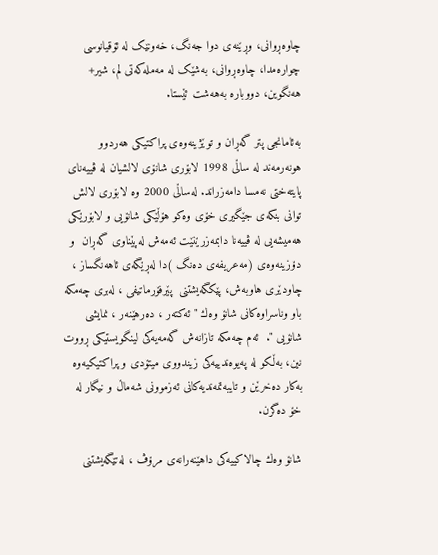چاوه‌ڕوانی، وڕێنه‌ی دوا جه‌نگ، خه‌ونێک له‌ ئۆقیانوسی چواره‌مدا، چاوه‌ڕوانی، به‌شێک له‌ مه‌مله‌که‌تی لم، شیر+ هه‌نگوین، دووباره‌ به‌‌هه‌شت ئێستا.

به‌ئامانجی پتر‌ گه‌ڕان و توێژینه‌وه‌ی پراکتیکی هه‌ردوو هونه‌رمه‌ند له ساڵی‌ 1998 لابۆری‌ شانۆی‌ لالشیان له ‌ڤییه‌نای‌ پایته‌ختی‌ نه‌مسا دامه‌زراند. له‌ساڵی‌ 2000 وه لابۆری‌ لالش توانی‌ بنكه‌ی‌ جێگیری‌ خۆی وه‌کو هۆڵێکی شانۆیی و لابۆرێکی هه‌میشه‌یی له‌ ڤییه‌نا‌ دابمه‌زرێنێت ئه‌مه‌ش له‌پێناوی‌ گه‌ڕان  و دۆزینه‌وه‌ی (مه‌عریفه‌ی‌ ده‌نگ )دا له‌ڕێگه‌ی‌ ئاهه‌نگساز ، چاودێری‌ هاوبه‌ش، پێكگه‌یشتنی‌  پێرفۆرماتیفی‌ ، له‌بری‌ چه‌مكه‌ باو وناسراوه‌كانی شانۆ‌ وه‌ك " ئه‌كته‌ر ، ده‌رهێنه‌ر ، نمایشی‌ شانۆیی ".  ئه‌م چه‌مکه‌ تازانه‌ش گه‌مه‌یه‌کی لینگویستیکی ڕووت نین، به‌ڵکو له‌ په‌یوه‌ندییه‌کی زیندووی میتۆدی و پراکتیکیه‌وه به‌کار ده‌خرێن و تایبه‌تمه‌ندیه‌کانی ئه‌زموونی شه‌ماڵ و نیگار له‌ خۆ ده‌گرن.

شانۆ وه‌ك چالاكییه‌كی داهێنه‌رانه‌ی مرۆڤ‌ ، له‌تێگه‌یشتنی‌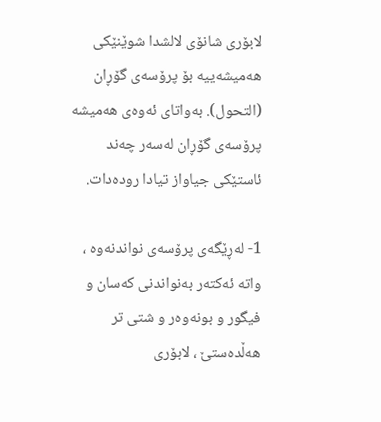لابۆری‌ شانۆی‌ لالشدا شوێنێكی هه‌میشه‌ییه‌‌ بۆ پرۆسه‌ی گۆڕان (التحول). به‌واتای ئه‌وه‌ی‌ هه‌میشه‌ پرۆسه‌ی گۆڕان‌‌ له‌سه‌ر چه‌ند ئاستێكی جیاواز تیادا روده‌دات.

1- له‌‌ڕێگه‌ی‌ پرۆسه‌ی‌ نواندنه‌‌وه ، واته‌ ئه‌كته‌ر به‌نواندنی‌ که‌سان و فیگور و بونه‌وه‌ر و شتی‌ تر هه‌ڵده‌ستێ‌ ، لابۆری‌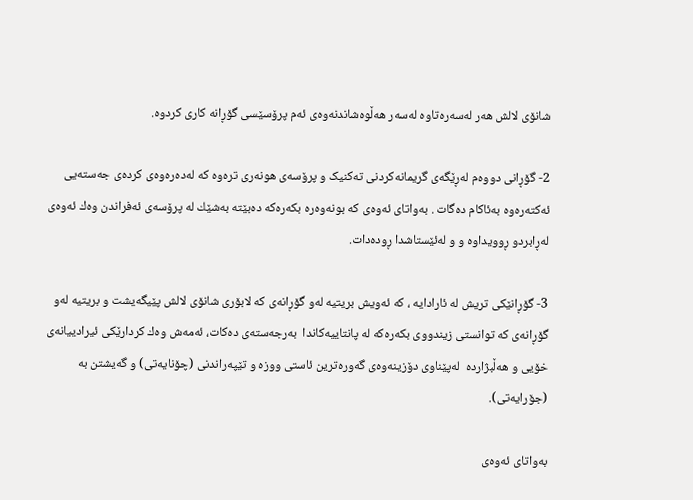شانۆی‌ لالش هه‌ر له‌سه‌ره‌تاوه له‌سه‌ر هه‌ڵوه‌شاندنه‌وه‌‌ی ئه‌م پرۆسێسی گۆڕانه‌ کاری کردو‌ه.

2- گۆڕانی دووه‌م له‌ڕێگه‌ی‌ گریمانه‌كردنی ته‌کنیک و پرۆسه‌ی‌ هونه‌ری‌ تره‌وه که‌ له‌ده‌ره‌وه‌ی‌ كرده‌ی‌ جه‌سته‌یی ئه‌کته‌ره‌وه به‌ئاکام ده‌گات‌ . به‌واتای‌ ئه‌وه‌ی‌ كه‌ بونه‌وه‌ره‌ بكه‌ره‌كه‌ ده‌بێته‌ به‌شێك له‌ پرۆسه‌ی‌ ئه‌فراندن وه‌ك ئه‌وه‌ی‌ له‌ڕابردو ڕوویداوه‌ و و له‌ئێستاشدا ڕوده‌دات.

3- گۆڕانێكی‌ تریش له‌ ئارادایه‌ ، كه‌ ئه‌ویش بریتیه‌ له‌و گۆڕانه‌ی‌ كه‌ لابۆری‌ شانۆی‌ لالش پێیگه‌یشت و بریتیه‌ له‌و گۆڕانه‌ی‌ كه توانستی زیندووی بكه‌ره‌كه له‌ پانتاییه‌كاندا ‌ به‌رجه‌سته‌ی‌ ده‌كات، ئه‌مه‌ش وه‌ك كردارێكی‌ ئیرادییانه‌ی خۆیی و هه‌ڵبژارده ‌ له‌پێناوی‌ دۆزینه‌وه‌ی‌ گه‌وره‌ترین ئاستی‌ وو‌زه‌ ‌و تێپه‌راندنی‌ (چۆنایه‌تی) و گه‌یشتن به‌ (جۆرایه‌تی).

به‌واتای‌ ئه‌وه‌ی‌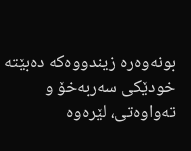بونه‌وه‌ره‌ زیندووه‌كه‌ ده‌بێته خودێكی سه‌ربه‌خۆ و ته‌واوه‌تی‌، لێره‌وه‌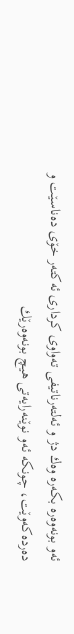ئه‌و بونه‌وه‌ره‌ بكه‌ره‌ وه‌ك دژ و ئه‌لته‌رناتیفی‌ ته‌واوی‌ كرداری‌ ئه‌كته‌ر خۆی ده‌ناسێت و ده‌رده‌كه‌وێت، چونكه‌ ئه‌و نوێنه‌رایه‌تی هیچ بونه‌وه‌رێك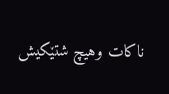ناکات وهیچ شتێكیش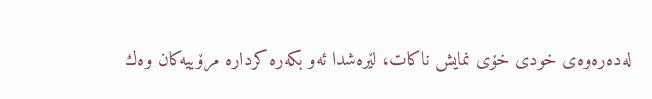له‌ده‌ره‌وه‌ی‌ خودی‌ خۆی‌ نمایش ناكات، لێره‌شدا ئه‌و بکه‌ره‌ كرداره‌ مرۆییه‌كان‌ وه‌ك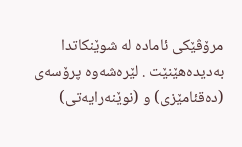مرۆڤێكی‌ ئاماده‌ له‌ شوێنكاتدا به‌دیده‌هێنێت . لێره‌شه‌وه‌ پرۆسه‌ی‌ (ده‌قئامێزی‌) و‌ (نوێنه‌رایه‌تی)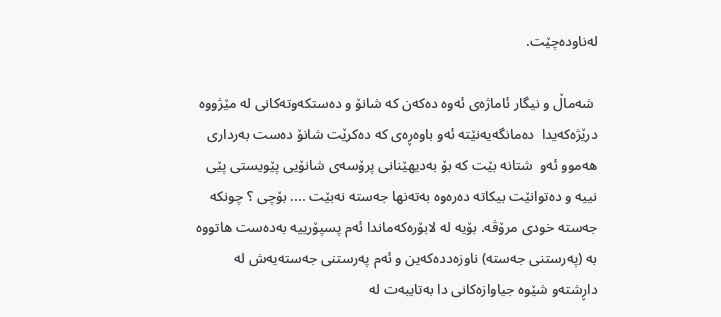له‌ناوده‌چێت.

 شه‌ماڵ و نیگار ئاماژه‌ی ئه‌وه ده‌که‌ن که‌ شانۆ و ‌ده‌ستکه‌وته‌کانی له مێژووه درێژه‌که‌یدا  ده‌مانگه‌یه‌نێته‌ ئه‌و باوه‌ڕه‌ی که ده‌کرێت شانۆ ده‌ست به‌رداری‌ هه‌موو ئه‌و  شتانه‌ بێت كه‌ بۆ به‌دیهێنانی‌ پرۆسه‌ی‌ شانۆیی‌ پێویستی‌ پێی‌ نییه‌ و ده‌توانێت بیكاته‌ ده‌ره‌وه‌ به‌ته‌نها جه‌سته‌ نه‌بێت .... بۆچی‌ ؟ چونكه‌ جه‌سته‌ خودی‌ مرۆڤه. بۆیه‌ له ‌لابۆره‌كه‌ماندا ئه‌م پسپۆرییه‌ به‌ده‌ست هاتووه‌ به‌ (په‌رستنی‌ جه‌سته‌) ناوزه‌دده‌كه‌ین و ئه‌م په‌رستنی‌ جه‌سته‌یه‌ش له‌ داڕشته‌و شێوه‌ جیاوازه‌كانی دا‌ به‌تایبه‌ت له‌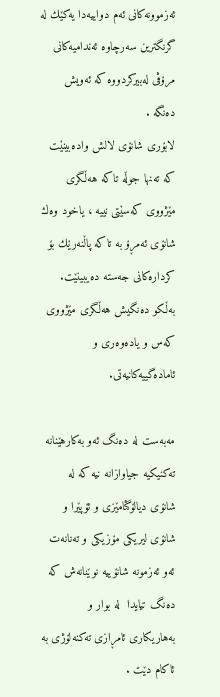ئه‌زموونه‌کانی ئه‌م دواییه‌‌دا یه‌كێك له‌ گرنگترین سه‌رچاوه‌ ئه‌ندامیه‌كانی‌ مرۆڤی‌ له‌بیركردووه‌ كه‌ ئه‌ویش ده‌نگه‌ .
لابۆری‌ شانۆی‌ لالش واده‌بینێت كه‌ ته‌نها جوڵه‌ تاكه‌ هه‌ڵگری‌ مێژووی‌ كه‌سێتی‌ نییه‌ ، یاخود وه‌ك شانۆی‌ ئه‌مڕۆ به تاكه‌ پاڵنه‌رێك بۆ كرداره‌كانی‌ جه‌سته‌ ده‌یبینێت. به‌ڵكو ده‌نگیش هه‌ڵگری مێژووی که‌س و یاده‌وه‌ری و ئاماده‌گییه‌کانیه‌تی.

مه‌به‌ست له‌ ده‌نگ ئه‌و به‌كارهێنانه‌ ته‌كنیكیه‌ جیاوازانه‌ نیه‌ كه‌ له‌ شانۆی‌ دیالۆگئامێزی‌ و ئۆپێرا و شانۆی‌ لیریكی‌ مۆزیكی‌ و ته‌نانه‌ت ئه‌و ئه‌زمونه‌ شانۆییه‌ نوێنانه‌‌ش‌ كه‌ ده‌نگ‌ تیایدا  له‌ بوار و به‌هاریکاری ئامڕازی ته‌کنه‌لۆژی به‌ ئاکام دێت .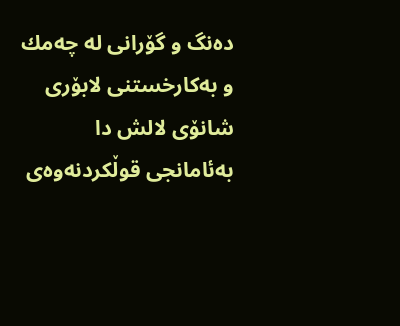ده‌نگ و گۆرانی‌ له‌ چه‌مك و به‌کارخستنی‌ لابۆری‌ شانۆی‌ لالش دا به‌ئامانجی‌ قوڵكردنه‌‌وه‌ی‌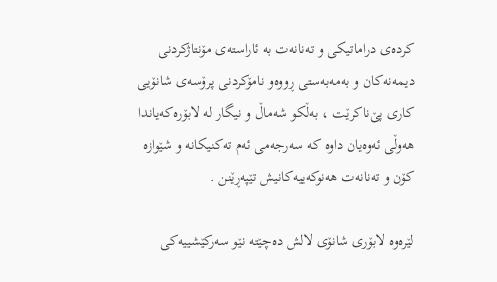کرده‌ی دراماتیکی و ته‌نانه‌ت به‌ ئاراسته‌ی‌ مۆنتاژكردنی‌ دیمه‌نه‌كان و به‌مه‌به‌ستی ڕووه‌و نامۆكردنی پرۆسه‌ی‌ شانۆیی كاری‌ پێ‌ناكرێت ، به‌ڵكو شه‌ماڵ و نیگار له لابۆره‌که‌یاندا هه‌وڵی‌ ئه‌وه‌یان داوه كه‌ سه‌رجه‌می‌ ئه‌م ته‌كنیكانه ‌و شێوازه‌ كۆن و ته‌نانه‌ت هه‌نوكه‌ییه‌كانیش تێپه‌ڕێنن .

لێره‌وه‌ لابۆری شانۆی لالش ده‌چێته‌‌ نێو سه‌ركێشییه‌كی‌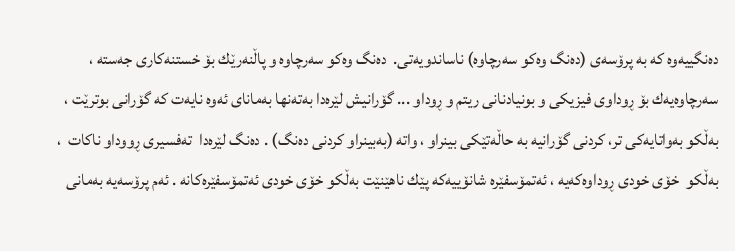ده‌نگییه‌وه‌ كه‌ به‌ پرۆسه‌ی‌ (ده‌نگ وه‌كو سه‌رچاوه) ناساندویه‌تی.  ده‌نگ وه‌کو سه‌رچاوه‌ و پاڵنه‌رێك بۆ ‌خستنه‌‌کاری جه‌سته‌ ، سه‌رچاوه‌یه‌ك بۆ ڕوداوی‌ فیزیكی‌ و بونیادنانی‌ ریتم و ڕوداو ... گۆرانیش لێره‌دا به‌ته‌نها به‌مانای‌ ئه‌وه‌ نایه‌ت كه‌ گۆرانی‌ بوترێت ، به‌ڵکو به‌واتایه‌کی تر، كردنی‌ گۆرانیه‌ به‌ حاڵه‌تێکی بینراو ، واته‌ (به‌بینراو کردنی ده‌نگ) . ده‌نگ لێره‌دا  ته‌فسیری ڕووداو ناکات‌  ، به‌ڵكو ‌ خۆی خودی‌ ڕوداوه‌که‌یه‌ ، ئه‌تمۆسفێره‌ شانۆییه‌که‌ پێك ناهێنێت به‌ڵكو خۆی خودی‌‌ ئه‌تمۆسفێره‌کانه‌ . ئه‌م پرۆسه‌یه‌ به‌مانی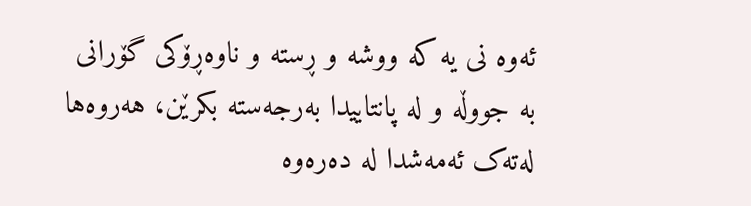ئه‌وه‌ نی یه که‌ ووشه‌ و ڕسته‌ و ناوه‌ڕۆکی گۆرانی به‌ جووڵه‌ و له‌ پانتاییدا به‌رجه‌سته‌ بکرێن، هه‌روه‌ها له‌ته‌ک ئه‌مه‌شدا له‌ ده‌ره‌وه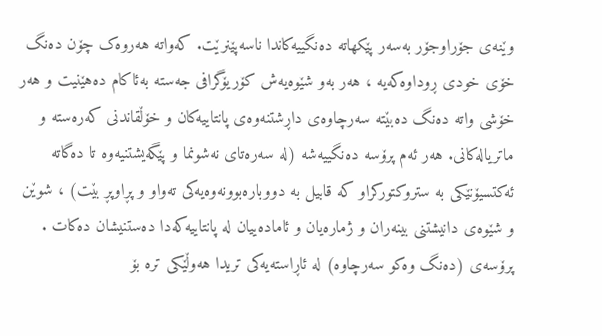وێنه‌ی جۆراوجۆر‌ به‌سه‌ر پێکهاته‌ ده‌نگییه‌کاندا نا‌سه‌پێنرێت. که‌واته‌ هه‌روه‌ک چۆن ده‌نگ خۆی خودی ڕوداوه‌که‌یه‌ ، هه‌ر به‌و شێوه‌یه‌ش کۆریۆگرافی جه‌سته‌ به‌ئاکام ده‌هێنیت و هه‌ر خۆشی واته‌ ده‌نگ ده‌بێته‌ سه‌رچاوه‌ی داڕشتنه‌وه‌ی پانتاییه‌کان و خۆڵقاندنی که‌ره‌سته‌ و ماتریاله‌کانی. هه‌ر ئه‌م پرۆسه‌‌ ده‌نگییه‌شه (له‌ سه‌ره‌تای نه‌شونما و پێگه‌یشتنیه‌وه‌ تا ده‌گاته‌ ئه‌کتسیۆنێکی به‌ ستروکتورکراو که قابیل به‌ دووباره‌بوونه‌وه‌یه‌کی ته‌واو و پڕاوپڕ بێت) ، شوێن و شێوه‌ی دانیشتنی بینه‌ران و ژماره‌یان ‌و ئاماده‌ییان له‌ پانتاییه‌که‌دا ده‌ستنیشان ده‌کات .  پرۆسه‌ی (ده‌نگ وه‌كو سه‌رچاوه‌) له‌ ئاڕاسته‌یه‌کی تریدا هه‌وڵێكی‌ تره‌ بۆ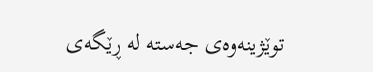توێژینه‌وه‌ی‌ جه‌سته‌ له ‌ڕێگه‌ی‌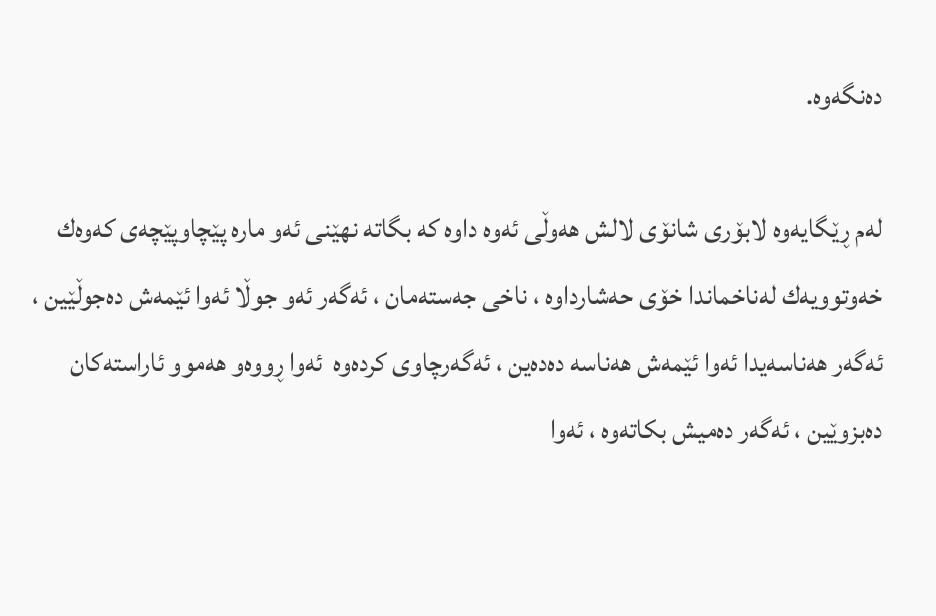ده‌نگه‌وه.

له‌م ڕێگایه‌وه‌ لابۆری‌ شانۆی‌ لالش هه‌وڵی‌ ئه‌وه‌ داوه‌ كه‌ بگاته‌ نهێنی‌ ئه‌و ماره‌ پێچاوپێچه‌ی‌ كه‌وه‌ك خه‌وتوویه‌ك له‌ناخماندا خۆی‌ حه‌شارداوه ،‌‌ ناخی‌ جه‌سته‌مان ، ئه‌گه‌ر ئه‌و جوڵا ئه‌وا ئێمه‌ش ده‌جوڵێین ، ئه‌گه‌ر هه‌ناسه‌یدا ئه‌وا ئێمه‌ش هه‌ناسه‌ ده‌ده‌ین ، ئه‌گه‌رچاوی‌ كرده‌وه‌  ئه‌وا ڕووه‌و هه‌موو ئاراسته‌كان ده‌بزوێین ، ئه‌گه‌ر ده‌میش بكاته‌وه ،‌ ئه‌وا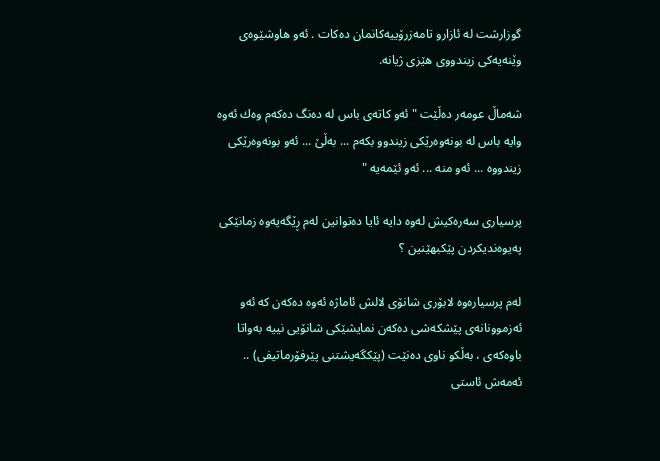گوزارشت له‌ ئازارو تامه‌زرۆییه‌كانمان ده‌كات . ئه‌و هاوشێوه‌ی‌ وێنه‌یه‌كی‌ زیندووی‌ هێزی‌ ژیانه.

شه‌ماڵ عومه‌ر ده‌ڵێت " ئه‌و كاته‌ی‌ باس له‌ ده‌نگ ده‌كه‌م وه‌ك ئه‌وه‌ وایه‌ باس له‌ بونه‌وه‌رێكی‌ زیندوو بكه‌م ... به‌ڵێ‌ ... ئه‌و بونه‌وه‌رێكی‌ زیندووه‌ ... ئه‌و منه‌ ... ئه‌و ئێمه‌یه‌ "

پرسیاری‌ سه‌ره‌كیش له‌وه‌ دایه‌ ئایا ده‌توانین له‌م ڕێگه‌یه‌وه‌ زمانێكی‌ په‌یوه‌ندیكردن پێكبهێنین ؟

له‌م پرسیاره‌وه لابۆری‌ شانۆی‌ لالش ئاماژه ئه‌وه‌ ده‌که‌ن كه‌ ئه‌و ئه‌زموونانه‌‌ی‌ پێشكه‌شی‌ ده‌كه‌ن نمایشێكی‌ شانۆیی‌ نییه‌ به‌واتا باوه‌که‌ی ، به‌ڵكو ناوی‌ ده‌نێت (پێكگه‌یشتنی‌ پێرفۆرماتیفی) .. ئه‌مه‌ش ئاستی‌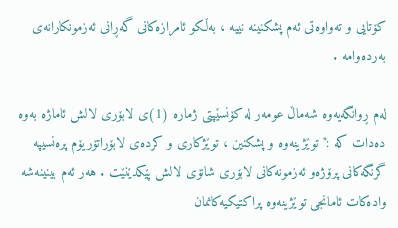كۆتایی‌ و ته‌واوه‌تی‌ ئه‌م پشكنینه‌ نییه‌ ، به‌ڵكو ئامرازه‌كانی‌ گه‌ڕانی‌ ئه‌زمونكارانه‌ی‌ به‌رده‌وامه‌ .

له‌م ڕوانگه‌یه‌وه‌ شه‌ماڵ عومه‌ر له‌ كۆنسێپتی‌ ژماره‌ (1)ی‌ لابۆری‌ لالش ئاماژه‌ به‌وه‌ ده‌دات كه‌ :" توێژینه‌وه‌ و پشكنین ، توێژكاری‌ و كرده‌ی‌ لابۆراتۆریۆم پره‌نسیپه‌ گرنگه‌كانی‌ پرۆژه‌و ئه‌زمونه‌كانی لابۆری شانۆی‌ لالش پێكدێنێت . هه‌ر ئه‌م بینینه‌شه‌ واده‌كات ئامانجی‌ توێژینه‌وه‌ پراكتیكیه‌كانمان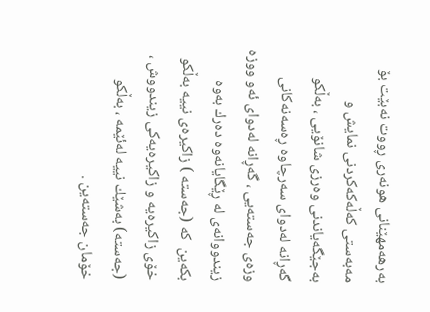به‌رهه‌مهێنانی‌ هونه‌ری‌ ڕووت نه‌بێت بۆ مه‌به‌ستی‌ كه‌ڵه‌كه‌كردنی‌ نمایش و به‌جێگه‌یاندنی‌ وه‌رزی‌ شانۆیی‌ ، به‌ڵكو گه‌ڕانه‌ له‌دوای‌ سه‌رچاوه‌ ڕه‌سه‌نه‌كانی‌ وزه‌ی‌ جه‌سته‌یی‌ ، گه‌ڕانه‌ له‌دوای‌ ئه‌و ووزه‌ زیندووانه‌ی‌ له ڕێگایانه‌وه‌ ده‌رك به‌وه‌ بكه‌ین  كه‌ (جه‌سته‌ ) زاكیره‌ی‌ نییه‌ به‌ڵكو خۆی‌ زاكیره‌یه ‌و زاكیره‌یه‌كی‌ زیندووش ، (جه‌سته‌) به‌شێك نییه‌ له‌ئێمه‌ ، به‌ڵكو خۆمان جه‌سته‌ین .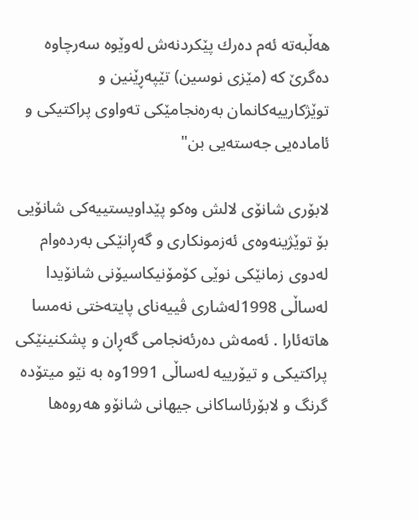هه‌ڵبه‌ته‌ ئه‌م ده‌رك پێكردنه‌ش له‌وێوه‌ سه‌رچاوه‌ ده‌گرێ‌ كه‌ (مێزی‌ نوسین) تێپه‌ڕێنین و توێژكارییه‌كانمان به‌ره‌نجامێكی‌ ته‌واوی‌ پراكتیكی‌ و ئاماده‌یی‌ جه‌سته‌یی‌ بن"

لابۆری‌ شانۆی‌ لالش وه‌كو پێداویستییه‌كی‌ شانۆیی‌ بۆ توێژینه‌وه‌ی‌ ئه‌زمونكاری‌ و گه‌ڕانێكی‌ به‌رده‌وام له‌دوی‌ زمانێكی‌ نوێی‌ كۆمۆنیكاسیۆنی‌ شانۆیدا له‌ساڵی‌ 1998له‌شاری‌ ڤییه‌نای‌ پایته‌ختی‌ نه‌مسا هاته‌ئارا . ئه‌مه‌ش ده‌رئه‌نجامی‌ گه‌ڕان و پشكنینێكی‌ پراكتیكی‌ و تیۆرییه‌ له‌ساڵی‌ 1991وه‌ به‌ نێو میتۆده‌ گرنگ و لابۆرئاساكانی‌ جیهانی‌ شانۆو هه‌روه‌ها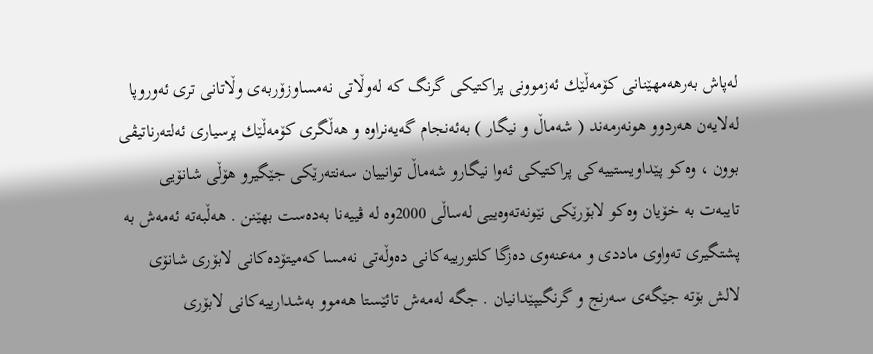له‌پاش به‌رهه‌مهێنانی‌ كۆمه‌ڵێك ئه‌زموونی‌ پراكتیكی‌ گرنگ كه‌ له‌وڵاتی‌ نه‌مساوزۆربه‌ی‌ وڵاتانی‌ تری‌ ئه‌وروپا له‌لایه‌ن هه‌ردوو هونه‌رمه‌ند ( شه‌ماڵ و نیگار ) به‌ئه‌نجام گه‌یه‌نراوه‌ و هه‌ڵگری‌ كۆمه‌ڵێك پرسیاری‌ ئه‌لته‌رناتیڤی‌ بوون ، وه‌كو پێداویستییه‌كی‌ پراكتیكی‌ ئه‌وا نیگارو شه‌ماڵ توانییان سه‌نته‌رێكی‌ جێگیرو هۆڵی‌ شانۆیی‌ تایبه‌ت به‌ خۆیان وه‌كو لابۆرێكی‌ نێونه‌ته‌وه‌ییی‌ له‌ساڵی‌ 2000وه‌ له‌ ڤییه‌نا به‌ده‌ست بهێنن . هه‌ڵبه‌ته‌ ئه‌مه‌ش به‌ پشتگیری‌ ته‌واوی‌ ماددی‌ و مه‌عنه‌وی‌ ده‌زگا كلتورییه‌كانی‌ ده‌وڵه‌تی‌ نه‌مسا كه‌میتۆده‌كانی‌ لابۆری‌ شانۆی‌ لالش بۆته‌ جێگه‌ی‌ سه‌رنج و گرنگیپێدانیان . جگه‌ له‌مه‌ش تائێستا هه‌موو به‌شدارییه‌كانی‌ لابۆری‌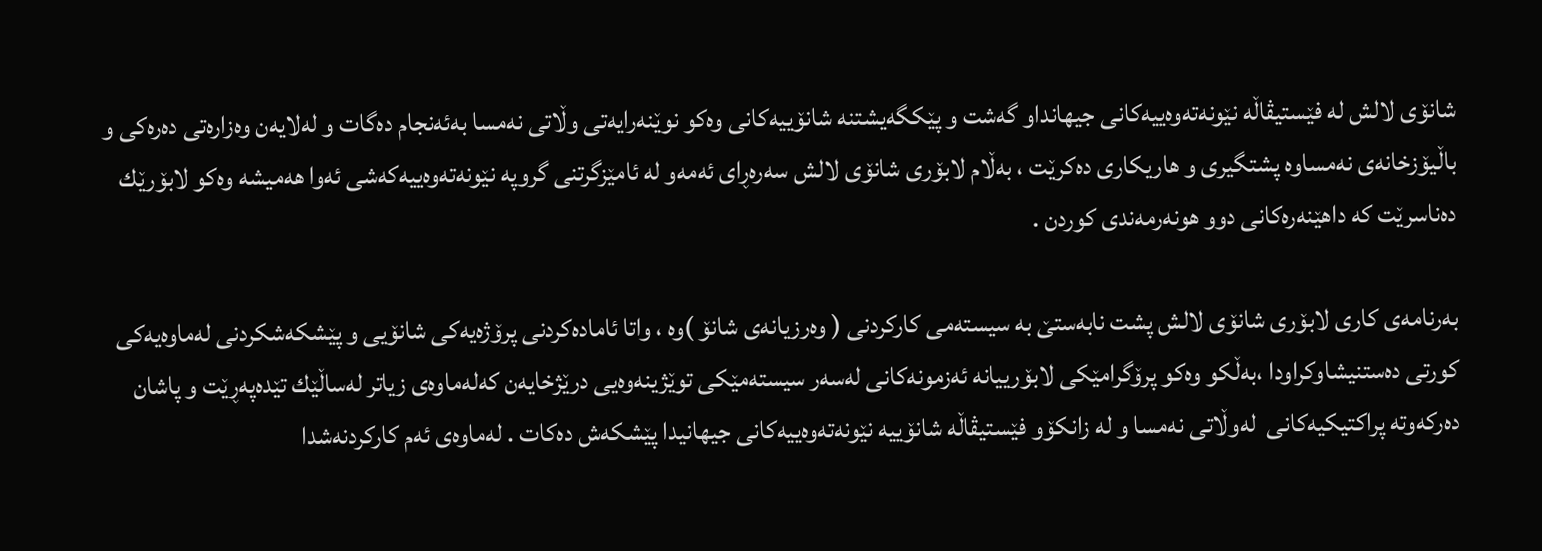شانۆی‌ لالش له‌ فێستیڤاڵه‌ نێونه‌ته‌وه‌ییه‌كانی‌ جیهانداو گه‌شت و پێكگه‌یشتنه‌ شانۆییه‌كانی‌ وه‌كو نوێنه‌رایه‌تی‌ وڵاتی‌ نه‌مسا به‌ئه‌نجام ده‌گات و له‌لایه‌ن وه‌زاره‌تی‌ ده‌ره‌كی‌ و باڵیۆزخانه‌ی‌ نه‌مساوه‌ پشتگیری‌ و هاریكاری‌ ده‌كرێت ، به‌ڵام لابۆری‌ شانۆی‌ لالش سه‌ره‌ڕای‌ ئه‌مه‌و له‌ ئامێزگرتنی‌ گروپه‌ نێونه‌ته‌وه‌ییه‌كه‌شی‌ ئه‌وا هه‌میشه‌ وه‌كو لابۆرێك ده‌ناسرێت كه‌ داهێنه‌ره‌كانی‌ دوو هونه‌رمه‌ندی‌ كوردن .

به‌رنامه‌ی‌ كاری‌ لابۆری‌ شانۆی‌ لالش پشت نابه‌ستێ‌ به‌ سیسته‌می‌ كاركردنی‌ ( وه‌رزیانه‌ی‌ شانۆ )وه‌ ، واتا ئاماده‌كردنی‌ پرۆژه‌یه‌كی‌ شانۆیی‌ و پێشكه‌شكردنی‌ له‌ماوه‌یه‌كی‌ كورتی‌ ده‌ستنیشاوكراودا ،به‌ڵكو وه‌كو پرۆگرامێكی‌ لابۆرییانه‌ ئه‌زمونه‌كانی‌ له‌سه‌ر سیسته‌مێكی‌ توێژینه‌وه‌یی‌ درێژخایه‌ن كه‌له‌ماوه‌ی‌ زیاتر له‌ساڵێك تێده‌په‌ڕێت و پاشان ده‌ركه‌وته‌ پراكتیكیه‌كانی‌  له‌وڵاتی‌ نه‌مسا و له‌ زانكۆو فێستیڤاڵه‌ شانۆییه‌ نێونه‌ته‌وه‌ییه‌كانی‌ جیهانیدا پێشكه‌ش ده‌كات . له‌ماوه‌ی‌ ئه‌م كاركردنه‌شدا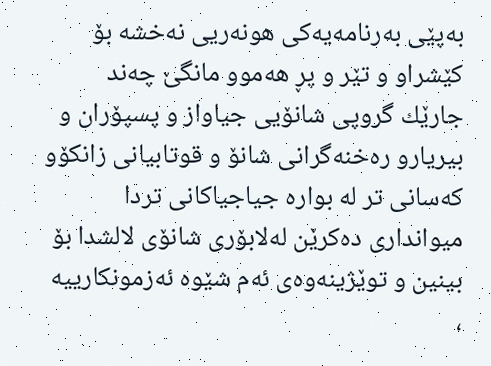به‌پێی‌ به‌رنامه‌یه‌كی‌ هونه‌ریی‌ نه‌خشه‌ بۆ كێشراو و تێر و پڕ هه‌موو مانگێ‌ چه‌ند جارێك گروپی‌ شانۆیی‌ جیاواز و پسپۆران و بیریارو ره‌خنه‌گرانی‌ شانۆ و قوتابیانی‌ زانكۆو كه‌سانی‌ تر له‌ بواره‌ جیاجیاكانی‌ تردا میوانداری‌ ده‌كرێن له‌لابۆری‌ شانۆی‌ لالشدا بۆ بینین و توێژینه‌وه‌ی‌ ئه‌م شێوه‌ ئه‌زمونكارییه‌ ،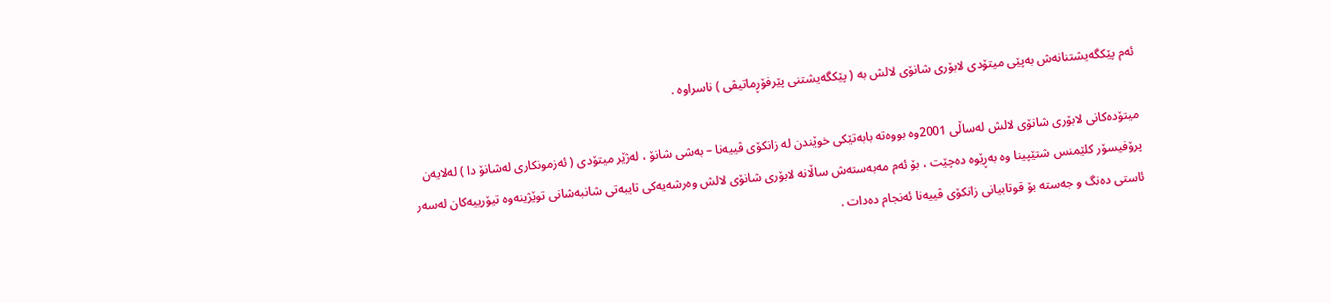ئه‌م پێكگه‌یشتنانه‌ش به‌پێی‌ میتۆدی‌ لابۆری‌ شانۆی‌ لالش به‌ ( پێكگه‌یشتنی‌ پێرفۆڕماتیڤی‌ ) ناسراوه‌ .

میتۆده‌كانی‌ لابۆری‌ شانۆی‌ لالش له‌ساڵی‌ 2001وه‌ بووه‌ته‌ بابه‌تێكی‌ خوێندن له‌ زانكۆی‌ ڤییه‌نا – به‌شی‌ شانۆ ، له‌ژێر میتۆدی‌ ( ئه‌زمونكاری‌ له‌شانۆ دا ) له‌لایه‌ن پرۆفیسۆر كلێمنس شتێپینا وه‌ به‌ڕێوه‌ ده‌چێت ، بۆ ئه‌م مه‌به‌سته‌ش ساڵانه‌ لابۆری‌ شانۆی‌ لالش وه‌رشه‌یه‌كی‌ تایبه‌تی‌ شانبه‌شانی‌ توێژینه‌وه‌ تیۆرییه‌كان له‌سه‌ر ئاستی‌ ده‌نگ و جه‌سته‌ بۆ قوتابیانی‌ زانكۆی‌ ڤییه‌نا ئه‌نجام ده‌دات .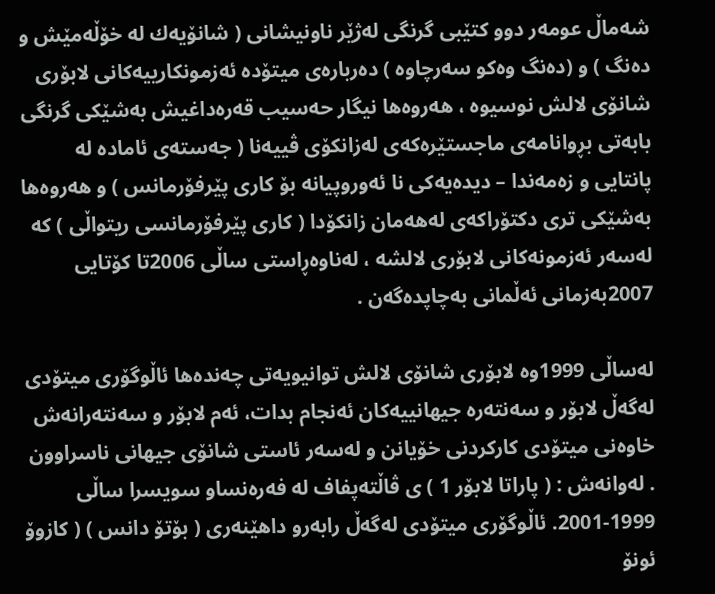شه‌ماڵ عومه‌ر دوو كتێبی‌ گرنگی‌ له‌ژێر ناونیشانی‌ ( شانۆیه‌ك له‌ خۆڵه‌مێش و ده‌نگ ) و (ده‌نگ وه‌كو سه‌رچاوه‌ ) ده‌رباره‌ی‌ میتۆده‌ ئه‌زمونكارییه‌كانی‌ لابۆری‌ شانۆی‌ لالش نوسیوه‌ ، هه‌روه‌ها نیگار حه‌سیب قه‌ره‌داغیش به‌شێكی‌ گرنگی‌ بابه‌تی‌ بڕوانامه‌ی‌ ماجستێره‌كه‌ی‌ له‌زانكۆی‌ ڤییه‌نا ( جه‌سته‌ی‌ ئاماده‌ له‌ پانتایی‌ و زه‌مه‌ندا – دیده‌یه‌كی‌ نا ئه‌وروپیانه‌ بۆ كاری‌ پێرفۆرمانس ) و هه‌روه‌ها به‌شێكی‌ تری‌ دكتۆراكه‌ی‌ له‌هه‌مان زانكۆدا ( كاری‌ پێرفۆرمانسی‌ ریتواڵی‌ ) كه‌ له‌سه‌ر ئه‌زمونه‌كانی‌ لابۆری‌ لالشه‌ ، له‌ناوه‌ڕاستی‌ ساڵی‌ 2006تا كۆتایی‌ 2007به‌زمانی‌ ئه‌ڵمانی‌ به‌چاپده‌گه‌ن .

له‌ساڵی‌ 1999وه‌ لابۆری‌ شانۆی‌ لالش توانیویه‌تی‌ چه‌نده‌ها ئاڵوگۆری‌ میتۆدی‌ له‌گه‌ڵ لابۆر و سه‌نته‌ره‌ جیهانییه‌كان ئه‌نجام بدات، ئه‌م لابۆر و سه‌نته‌رانه‌ش خاوه‌نی‌ میتۆدی‌ كاركردنی‌ خۆیانن و له‌سه‌ر ئاستی‌ شانۆی‌ جیهانی‌ ناسراوون . له‌وانه‌ش : ( پاراتا لابۆر 1 ) ی‌ ڤاڵته‌پفاف له‌ فه‌ره‌نساو سویسرا ساڵی‌ 1999-2001. ئاڵوگۆری‌ میتۆدی‌ له‌گه‌ڵ رابه‌رو داهێنه‌ری‌ ( بۆتۆ دانس ) ( كازوۆ ئونۆ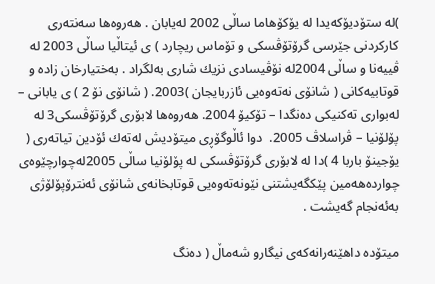)له‌ ستۆدیۆكه‌یدا له‌ یۆكۆهاما ساڵی‌ 2002 له‌یابان . هه‌روه‌ها سه‌نته‌ری‌ كاركردنی‌ جێرسی‌ گرۆتۆڤسكی‌ و تۆماس ریچارد ) ی‌ ئیتاڵیا ساڵی‌ 2003 له‌ ڤییه‌نا و ساڵی‌ 2004له‌ نۆڤیسادی‌ نزیك شاری‌ به‌لگراد . به‌ختیارخان زاده‌ و قوتابیه‌كانی‌ ( شانۆی‌ نه‌ته‌وه‌یی‌ ئازربایجان )2003. ( شانۆی‌ نۆ 2 ) ی‌ یابانی‌ – له‌بواری‌ ته‌كنیكی‌ ده‌نگدا – تۆكیۆ 2004. هه‌روه‌ها لابۆری‌ گرۆتۆڤسكی‌3 له‌ پۆلۆنیا – ڤراسلاڤ 2005.  دوا ئاڵوگۆڕی‌ میتۆدیش له‌ته‌ك ئۆدین تیاته‌ری‌ ( یۆجینۆ باربا 4 )دا له‌ لابۆری‌ گرۆتۆڤسكی‌ له‌ پۆلۆنیا ساڵی‌ 2005له‌چوارچێوه‌ی‌ چوارده‌هه‌مین پێكگه‌یشتنی‌ نێونه‌ته‌وه‌یی‌ قوتابخانه‌ی‌ شانۆی‌ ئه‌نترۆپۆلۆژی‌ به‌ئه‌نجام گه‌یشت .

میتۆده‌ داهێنه‌رانه‌كه‌ی‌ نیگارو شه‌ماڵ ( ده‌نگ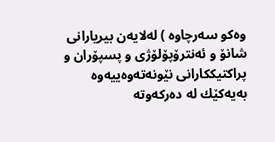وه‌كو سه‌رچاوه‌ ) له‌لایه‌ن بیریارانی‌ شانۆ و ئه‌نترۆپۆلۆژی‌ و پسپۆران و پراكتیككارانی‌ نێونه‌ته‌وه‌ییه‌وه‌ به‌یه‌كێك له‌ ده‌ركه‌وته‌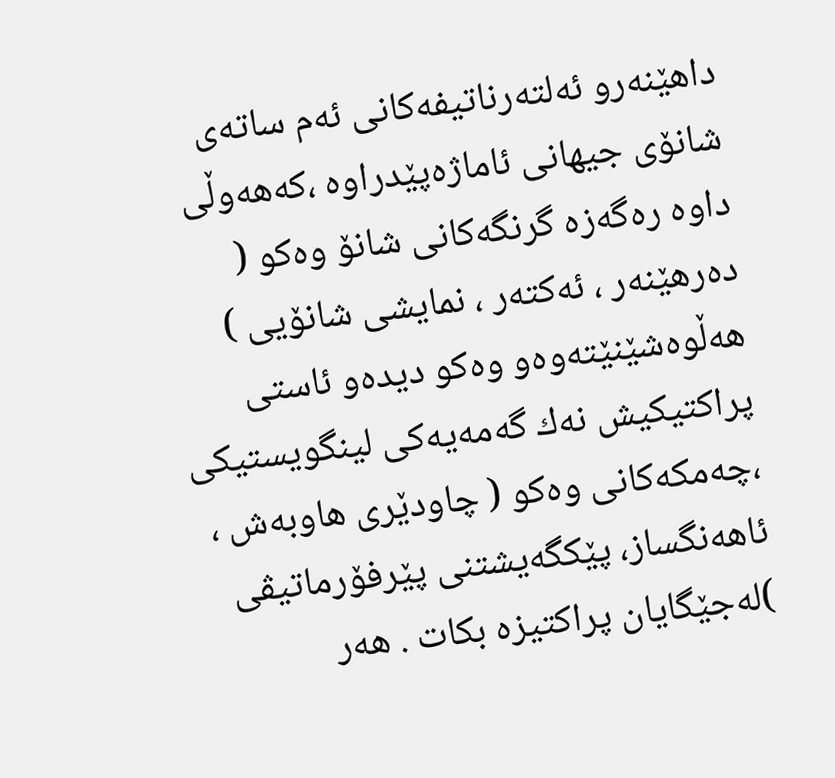داهێنه‌رو ئه‌لته‌رناتیفه‌كانی‌ ئه‌م ساته‌ی‌ شانۆی‌ جیهانی‌ ئاماژه‌پێدراوه‌ ،كه‌هه‌وڵی‌ داوه‌ ره‌گه‌زه‌ گرنگه‌كانی‌ شانۆ وه‌كو ( ده‌رهێنه‌ر ، ئه‌كته‌ر ، نمایشی‌ شانۆیی‌ ) هه‌ڵوه‌شێنێته‌وه‌و وه‌كو دیده‌و ئاستی‌ پراكتیكیش نه‌ك گه‌مه‌یه‌كی‌ لینگویستیكی‌ ،چه‌مكه‌كانی‌ وه‌كو ( چاودێری‌ هاوبه‌ش ، ئاهه‌نگساز، پێكگه‌یشتنی‌ پێرفۆرماتیڤی‌ )له‌جێگایان پراكتیزه‌ بكات . هه‌ر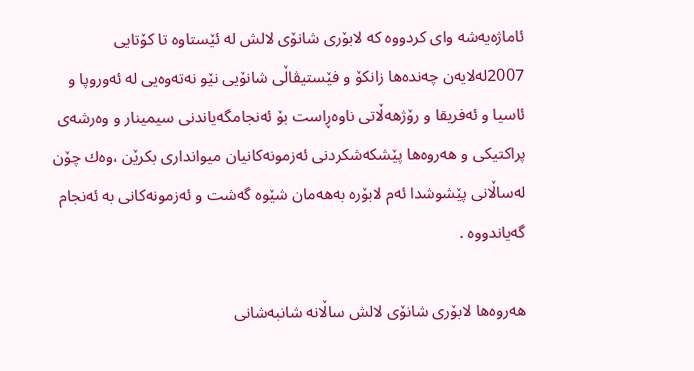ئاماژه‌یه‌شه‌ وای‌ كردووه‌ كه‌ لابۆری‌ شانۆی‌ لالش له‌ ئێستاوه‌ تا كۆتایی‌ 2007له‌لایه‌ن چه‌نده‌ها زانكۆ و فێستیڤاڵی‌ شانۆیی‌ نێو نه‌ته‌وه‌یی‌ له‌ ئه‌وروپا و ئاسیا و ئه‌فریقا و رۆژهه‌ڵاتی‌ ناوه‌ڕاست بۆ ئه‌نجامگه‌یاندنی‌ سیمینار و وه‌رشه‌ی‌ پراكتیكی‌ و هه‌روه‌ها پێشكه‌شكردنی‌ ئه‌زمونه‌كانیان میوانداری‌ بكرێن ،وه‌ك چۆن له‌ساڵانی‌ پێشوشدا ئه‌م لابۆره‌ به‌هه‌مان شێوه‌ گه‌شت و ئه‌زمونه‌كانی‌ به‌ ئه‌نجام گه‌یاندووه‌ .

هه‌روه‌ها لابۆری‌ شانۆی‌ لالش ساڵانه‌ شانبه‌شانی‌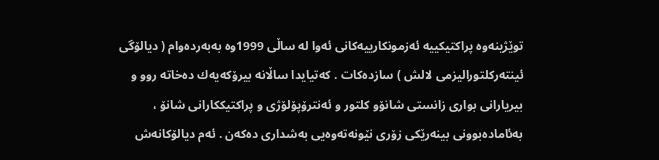توێژینه‌وه‌ پراكتیكییه‌ ئه‌زمونكارییه‌كانی‌ ئه‌وا له‌ ساڵی‌ 1999وه‌ به‌به‌رده‌وام ( دیالۆگی‌ ئینته‌ركلتورالیزمی‌ لالش ) سازده‌كات . كه‌تیایدا ساڵانه‌ بیرۆكه‌یه‌ك ده‌خاته‌ روو و بیریارانی‌ بواری‌ زانستی‌ شانۆو كلتور و ئه‌نترۆپۆلۆژی‌ و پراكتیككارانی‌ شانۆ ، به‌ئاماده‌بوونی‌ بینه‌رێكی‌ زۆری‌ نێونه‌ته‌وه‌یی‌ به‌شداری‌ ده‌كه‌ن . ئه‌م دیالۆكانه‌ش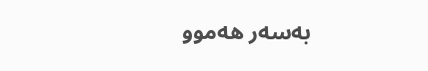به‌سه‌ر هه‌موو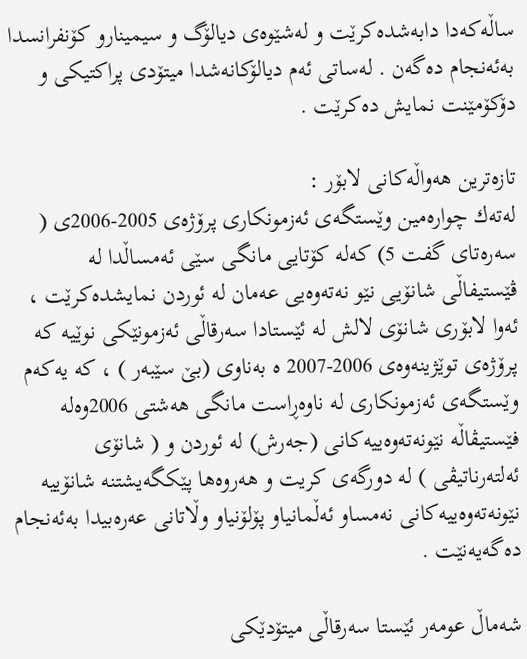ساڵه‌كه‌دا دابه‌شده‌كرێت و له‌شێوه‌ی‌ دیالۆگ و سیمینارو كۆنفرانسدا به‌ئه‌نجام ده‌گه‌ن . له‌ساتی‌ ئه‌م دیالۆكانه‌شدا میتۆدی‌ پراكتیكی‌ و دۆكۆمێنت نمایش ده‌كرێت .

تازه‌ترین هه‌واڵه‌كانی‌ لابۆر :
له‌ته‌ك چواره‌مین وێستگه‌ی‌ ئه‌زمونكاری‌ پرۆژه‌ی‌ 2005-2006ی‌ ( سه‌ره‌تای‌ گفت 5) كه‌له‌ كۆتایی‌ مانگی‌ سێی‌ ئه‌مساڵدا له‌ ڤێستیفاڵی‌ شانۆیی‌ نێو نه‌ته‌وه‌یی‌ عه‌مان له‌ ئوردن نمایشده‌كرێت ، ئه‌وا لابۆری‌ شانۆی‌ لالش له‌ ئێستادا سه‌رقاڵی‌ ئه‌زمونێكی‌ نوێیه‌ كه‌ پرۆژه‌ی‌ توێژینه‌وه‌ی‌ 2006-2007 ه‌ به‌ناوی‌ (بێ‌ سێبه‌ر ) ، كه‌ یه‌كه‌م وێستگه‌ی‌ ئه‌زمونكاری‌ له‌ ناوه‌ڕاست مانگی‌ هه‌شتی‌ 2006وه‌له‌ فێستیڤاڵه‌ نێونه‌ته‌وه‌ییه‌كانی‌ (جه‌رش) له‌ ئوردن و ( شانۆی‌ ئه‌لته‌رناتیڤی‌ ) له‌ دورگه‌ی‌ كریت و هه‌روه‌ها پێكگه‌یشتنه‌ شانۆییه‌ نێونه‌ته‌وه‌ییه‌كانی‌ نه‌مساو ئه‌ڵمانیاو پۆلۆنیاو وڵاتانی‌ عه‌ره‌بیدا به‌ئه‌نجام ده‌گه‌یه‌نێت .

شه‌ماڵ عومه‌ر ئێستا سه‌رقاڵی‌ میتۆدێكی‌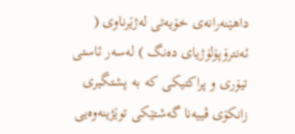داهێنه‌رانه‌ی‌ خۆیه‌تی‌ له‌ژێرناوی‌ ( ئه‌نترۆپۆلۆژیای‌ ده‌نگ ) له‌سه‌ر ئاستی‌ تیۆری‌ و پراكتیكی‌ كه‌ به‌ پشتگیری‌ زانكۆی‌ ڤییه‌نا گه‌شتێكی‌ توێژینه‌وه‌یی‌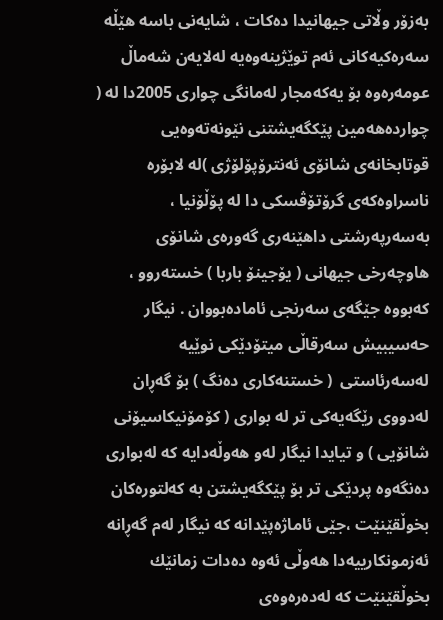به‌زۆر وڵاتی‌ جیهانیدا ده‌كات ، شایه‌نی‌ باسه‌ هێڵه‌ سه‌ره‌كیه‌كانی‌ ئه‌م توێژینه‌وه‌یه‌ له‌لایه‌ن شه‌ماڵ عومه‌ره‌وه‌ بۆ یه‌كه‌مجار له‌مانگی‌ چواری‌ 2005دا له‌ ( چوارده‌هه‌مین پێكگه‌یشتنی‌ نێونه‌ته‌وه‌یی‌ قوتابخانه‌ی‌ شانۆی‌ ئه‌نترۆپۆلۆژی‌ )له‌ لابۆره‌ ناسراوه‌كه‌ی‌ گرۆتۆڤسكی‌ دا له‌ پۆڵۆنیا ، به‌سه‌رپه‌رشتی‌ داهێنه‌ری‌ گه‌وره‌ی‌ شانۆی‌ هاوچه‌رخی‌ جیهانی‌ ( یۆجینۆ باربا ) خسته‌روو ، كه‌بووه‌ جێگه‌ی‌ سه‌رنجی‌ ئاماده‌بووان . نیگار حه‌سیبیش سه‌رقاڵی‌ میتۆدێكی‌ نوێیه‌ له‌سه‌رئاستی‌  ( خستنه‌كاری‌ ده‌نگ ) بۆ گه‌ڕان له‌دووی‌ رێگه‌یه‌كی‌ تر له‌ بواری‌ ( كۆمۆنیكاسیۆنی‌ شانۆیی‌ ) و تیایدا نیگار له‌و هه‌وڵه‌دایه‌ كه‌ له‌بواری‌ ده‌نگه‌وه‌ پردێكی‌ تر بۆ پێكگه‌یشتن به‌ كه‌لتوره‌كان بخوڵقێنێت ،جێی‌ ئاماژه‌پێدانه‌ كه‌ نیگار له‌م گه‌ڕانه‌ ئه‌زمونكارییه‌دا هه‌وڵی‌ ئه‌وه‌ ده‌دات زمانێك بخوڵقێنێت كه‌ له‌ده‌ره‌وه‌ی‌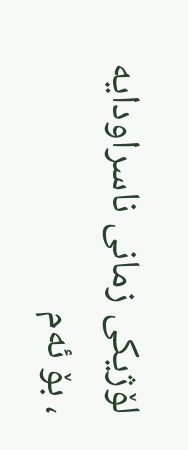لۆژیكی‌ زمانی‌ ناسراودایه‌ ، بۆ ئه‌م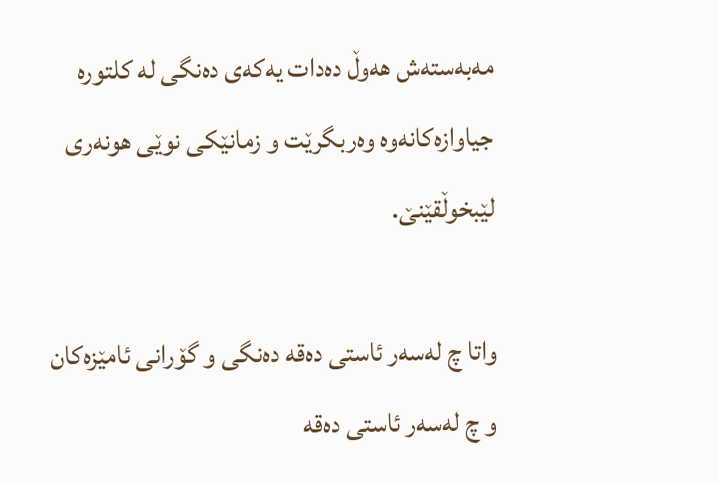مه‌به‌سته‌ش هه‌وڵ ده‌دات یه‌كه‌ی‌ ده‌نگی‌ له‌ كلتوره‌ جیاوازه‌كانه‌وه‌ وه‌ربگرێت و زمانێكی‌ نوێی‌ هونه‌ری‌ لێبخوڵقێنێ‌.

واتا چ له‌سه‌ر ئاستی‌ ده‌قه‌ ده‌نگی‌ و گۆرانی‌ ئامێزه‌كان و چ له‌سه‌ر ئاستی‌ ده‌قه‌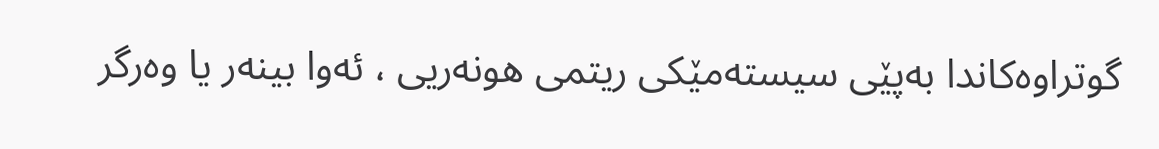گوتراوه‌كاندا به‌پێی‌ سیسته‌مێكی‌ ریتمی‌ هونه‌ریی‌ ، ئه‌وا بینه‌ر یا وه‌رگر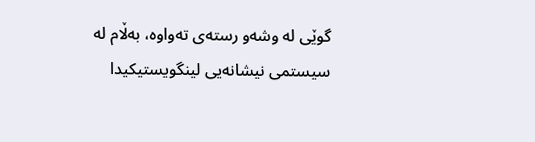گوێی‌ له‌ وشه‌و رسته‌ی‌ ته‌واوه‌، به‌ڵام له‌ سیستمی‌ نیشانه‌یی‌ لینگویستیكیدا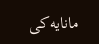مانایه‌كی‌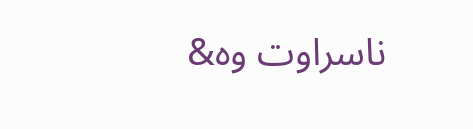ناسراوت وه&